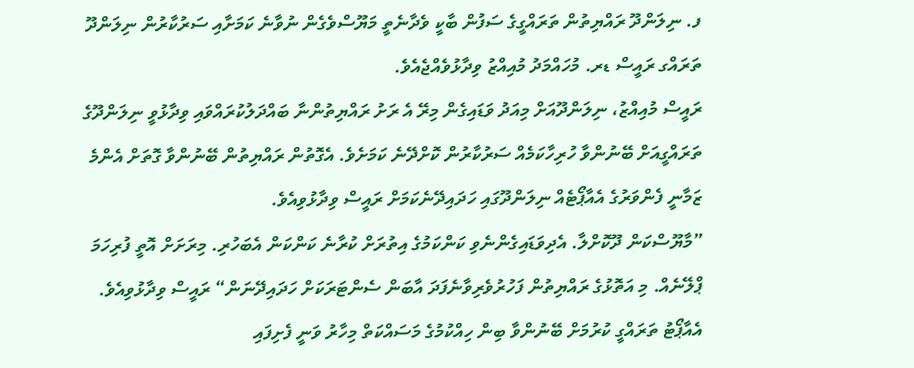ފ. ނިލަންދޫ ރައްޔިތުން ތަރައްގީގެ ސަފުން ބާކީ ވެދާނެތީ މަޔޫސްވެގެން ނުވާނެ ކަމަށާއި ސަރުކާރުން ނިލަންދޫ ތަރައްގ ރައީސް ޑރ. މުހައްމަދު މުއިއްޒު ވިދާޅުވެއްޖެއެވެ.
ރައީސް މުއިއްޒު، ނިލަންދޫއަށް މިއަދު ވަޑައިގެން މިރޭ އެ ރަށު ރައްޔިތުންނާ ބައްދަލުކުރައްވައި ވިދާޅުވީ ނިލަންދޫގެ ތަރައްގީއަށް ބޭނުންވާ ހުރިހާކަމެއް ސަރުކާރުން ކޮށްދޭނެ ކަމަށެވެ. އެގޮތުން ރައްޔިތުން ބޭނުންވާ ގޮތަށް އެންމެ ޒަމާނީ ފެންވަރުގެ އެއާޕޯޓެއް ނިލަންދޫގައި ހަދައިދޭނެކަމަށް ރައީސް ވިދާޅުވިއެވެ.
”މާޔޫސްކަން ދޫކޮށްލާ. އެދިވަޑައިގެންނެވި ކަންކަމުގެ އިތުރަށް ކުރާނެ ކަންކަން އެބަހުރި. މިރަށަށް އޮތީ ފުރިހަމަ ޕްލޭނެއް. މި އަތޮޅުގެ ރައްޔިތުން ފަހުރުވެރިވާނެފަދަ އާބަން ސެންޓަރަކަށް ހަދައިދޭނަން“ ރައީސް ވިދާޅުވިއެވެ.
އެއާޕޯޓު ތަރައްގީ ކުރުމަށް ބޭނުންވާ ބިން ހިއްކުމުގެ މަސައްކަތް މިހާރު ވަނީ ފެށިފައި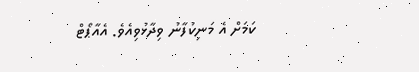ކަމަށް އެ މަނިކުފާނު ވިދާޅުވިއެވެ. އެއާޕޯޓް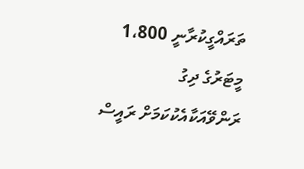ތަރައްގީކުރާނީ 1،800 މީޓަރުގެ ދިގު ރަންވޭއަކާއެކުކަމަށް ރައީސް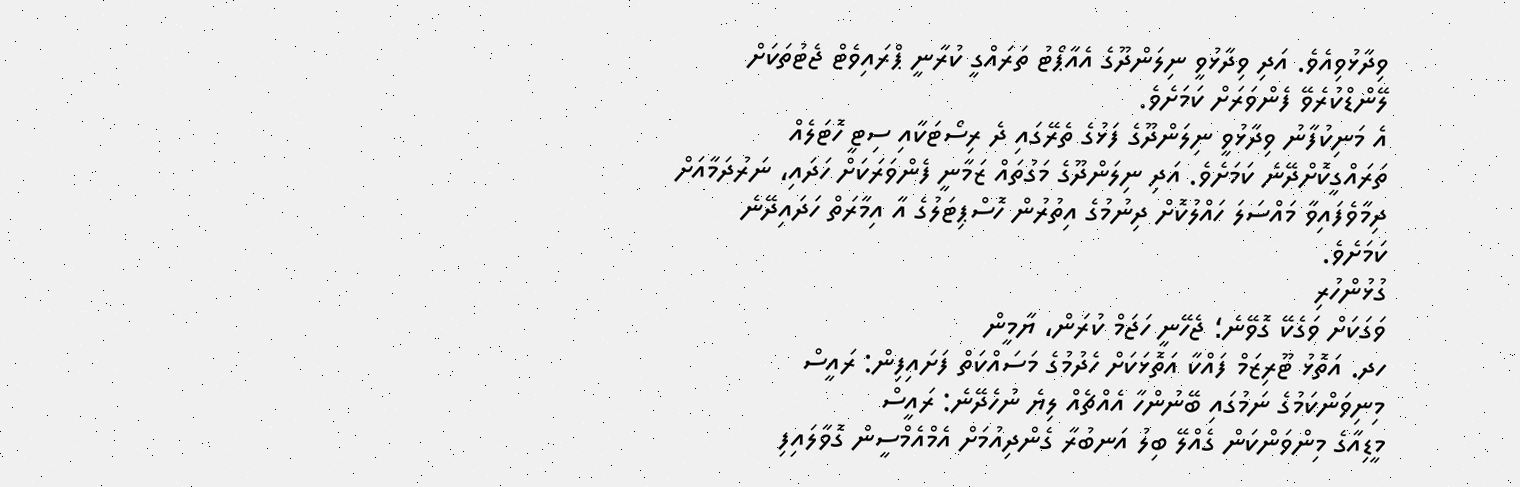ވިދާޅުވިއެވެ. އަދި ވިދާޅުވީ ނިލަންދޫގެ އެއާޕޯޓު ތަރައްގީ ކުރާނީ ޕްރައިވެޓް ޖެޓުތަކަށް ލޭންޑްކުރެވޭ ފެންވަރަށް ކަމަށެވެ.
އެ މަނިކުފާނު ވިދާޅުވީ ނިލަންދޫގެ ފަޅުގެ ތެރޭގައި ދެ ރިސޯޓަކާއި ސިޓީ ހޮޓަލެއް ތަރައްގީކޮށްދޭނެ ކަމަށެވެ. އަދި ނިލަންދޫގެ މަގުތައް ޒަމާނީ ފެންވަރަކަށް ހަދައި، ނަރުދަމާއަށް ދިމާވެފައިވާ މައްސަލަ ހައްލުކޮށް ދިނުމުގެ އިތުރުން ހޮސްޕިޓަލުގެ އާ އިމާރަތް ހަދައިދޭނެ ކަމަށެވެ.
ގުޅުންހުރި
ވަގަކަށް ވަގެކޭ ގޮވޭނެ؛ ޖެހޭނީ ހަޖަމް ކުރަން، ޔާމީން
ހދ. އަތޮޅު ޓޫރިޒަމް ފައްކާ އަތޮޅަކަށް ހެދުމުގެ މަސައްކަތް ފަށައިފިން: ރައީސް
މިނިވަންކަމުގެ ނަމުގައި ބޭނުންހާ އެއްޗެއް ލިޔެ ނުހެދޭނެ: ރައީސް
މީޑިއާގެ މިންވަންކަން ގެއްލޭ ބިލު އަނބުރާ ގެންދިއުމަށް އެމްއެމްސީން ގޮވާލައިފި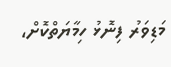މަޑިވަރު ފިނޮޅު ހިމާޔަތްކޮށް،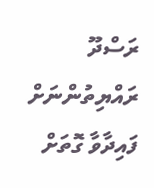ރަސްދޫ ރައްޔިތުންނަށް ފައިދާވާ ގޮތަށް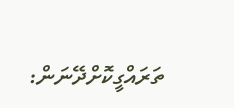ތަރައްގީކޮށްދޭނަން: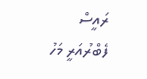ރައީސް
ފެބްރުއަރީ މަހު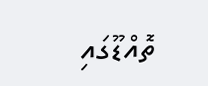ތޮއްޑޫގައި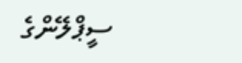ސީޕްލޭންގެ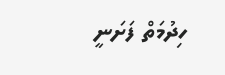ހިދުމަތް ފަށަނީ